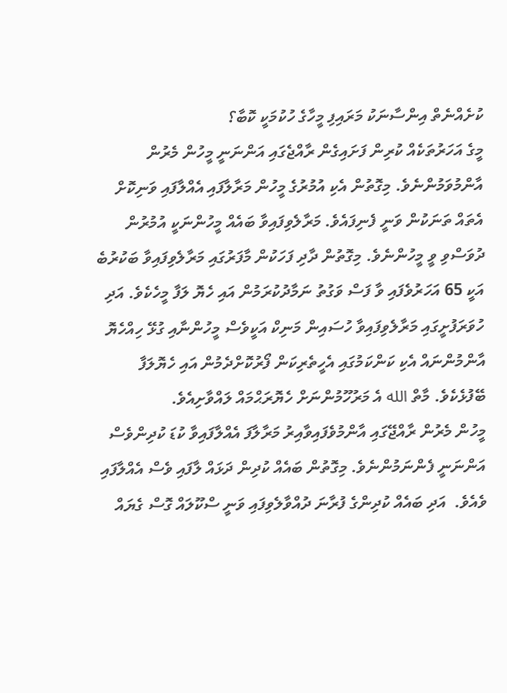ކުށެއްނެތް އިންސާނަކު މަރައިފި މީހާގެ ހުކުމަކީ ކޮބާ؟
މީގެ އަހަރުތަކެއް ކުރިން ފަށައިގެން ރާއްޖެގައި އަންނަނީ މީހުން މެރުން އާންމުވަމުންނެވެ. މިގޮތުން އެކި އުމުރުގެ މީހުން މަރާލާފައި އެއްލާފައި ވަނިކޮށް އެތައް ތަނަކުން ވަނީ ފެނިފައެވެ. މަރާލެވިފައިވާ ބައެއް މީހުންނަކީ އުމުރުން ދުވަސްވި ވީ މީހުންނެވެ. މިގޮތުން ދާދި ފަހަކުން މާފަރުގައި މަރާލެވިފައިވާ ބަކުރުބެ އަކީ 65 އަހަރުވެފައި ވާ ފަސް ވަގުތު ނަމާދުކުރަމުން އައި ހެޔޮ ލަފާ މީހެކެވެ. އަދި ހުވަރަފުށީގައި މަރާލެވިފައިވާ ހުސައިން މަނިކް އަކީވެސް މީހުންނާއި ގުޅޭ ހިއްހެޔޮ އާންމުންނައް އެކި ކަންކަމުގައި އެހީތެރިކަން ފޯރުކޮށްދެމުން އައި ހެޔޮލަފާ ބޭފުޅެކެވެ. މާތް الله އެ މަރުހޫމުންނަށް ހެޔޮރަޙްމައް ލައްވާށިއެވެ.
މީހުން މެރުން ރާއްޖޭގައި އާންމުވެފައިވާއިރު މަރާލާފަ އެއްލާފައިވާ ކުޑަ ކުދިންވެސް އަންނަނީ ފެންނަމުންނެވެ. މިގޮތުން ބައެއް ކުދިން ދަޅައް ލާފައި ވެސް އެއްލާފައި ވެއެވެ.  އަދި ބައެއް ކުދިންގެ ފުރާނަ ދުއްވާލެވިފައި ވަނީ ސްކޫލައް ގޮސް ގެޔައް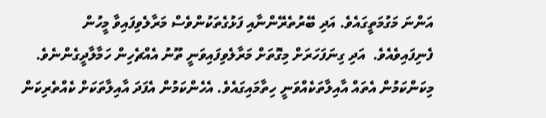އަންނަ މަގުމަތީގައެވެ. އަދި ބޭރުތެރޭންނާއި ފަޅުގެތަކުންވެސް މަރާލެވިފައިވާ މީހުން ފެނިފައިވެއެވެ.  އަދި ގިނަފަހަރަށް މިގޮތަށް މަރާލެވިފައިވަނީ ތޫނު އެއްޗެހިން ހަމާލާދީގެންނެވެ. މިކަންކަމުން އެތައް އާއިލާތަކެއްވަނީ ހިތާމައިގައެވެ. އެހެންކަމުން އެފަދަ އާއިލާތަކަށް ކެއްތެރިކަން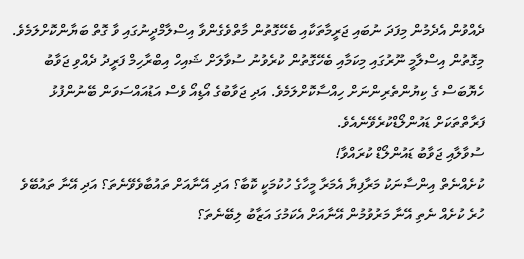ދެއްވުން އެދެމުން މިފަދަ ނުބައި ޖަރީމާތަކާއި ބެހޭގޮތުން މާތްވެގެންވާ އިސްލާމްދީނުގައި ވާ ގޮތް ބަޔާންކޮށްލަމެވެ. މިގޮތުން އިސްލާމީ ނޫރުގައި މިކަމާއި ބެހޭގޮތުން ކުރެވުނު ސުވާލަށް ޝައިހް އިބްރާހިމް ފަރީދު ދެއްވި ޖަވާބު ހެޔޮބަސް ގެ ކިޔުންތެރިންނަށް ހިއްސާކޮށްލަމެވެ. އަދި ޖަވާބުގެ އޯޑިއޯ ވެސް އަޑުއައްސަވަން ބޭނުންފުޅު ފަރާތްތަކަށް ޑައުންލޯޑްކުރެވޭނެއެވެ.
ސުވާލާއި ޖަވާބު ޑައުންލޯޑް ކުރައްވާ!
ކުށެއްނެތް އިންސާނަކު މަރާފިޔާ އެމަރާ މީހާގެ ހުކުމަކީ ކޮބާ؟ އަދި އޭނާއަށް ތައުބާވެވޭނެތަ؟ އަދި އޭނާ ތައުބޭވެ ހުރެ ކުށެއް ނެތި އޭނާ މަރުވުމުން އޭނާއަށް އެކަމުގަ އަޒާބު ލިބޭނެތަ؟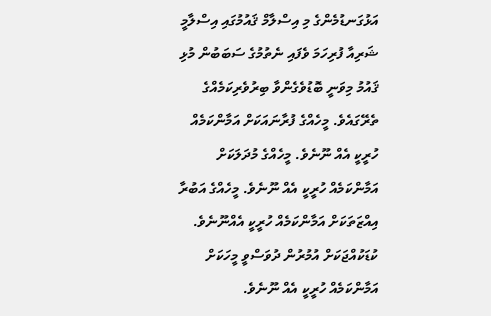އަޅުގަނޑުމެންގެ މި އިސްލާމް ޤައުމުގައި އިސްލާމީ ޝަރިއާ ފުރިހަމަ ވެފައި ނެތުމުގެ ސަބަބުން މުޅި ޤައުމު މިވަނީ ބޮޑުވެގެންވާ ބިރުވެރިކަމެއްގެ ތެރޭގައެވެ. މީހެއްގެ ފުރާނައަކަށް އަމާންކަމެއް ހުރީކީ އެއް ނޫނެވެ. މީހެއްގެ މުދަލަކަށް އަމާންކަމެއް ހުރީކީ އެއް ނޫނެވެ. މީހެއްގެ އަބުރާ އިއްޒަތަކަށް އަމާންކަމެއް ހުރީކީ އެއްނޫނެވެ. ކުޑަކުއްޖަކަށް އުމުރުން ދުވަސްވީ މީހަކަށް އަމާންކަމެއް ހުރީކީ އެއް ނޫނެވެ.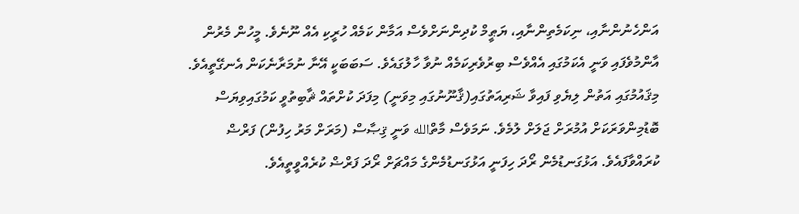އަންހެނުންނާއި، ނިކަމެތިންނާއި، ޔަޠީމް ކުދިންނަށްވެސް އަމާން ކަމެއް ހުރީކި އެއް ނޫނެވެ. މީހުން މެރުން އާންމުވެފައި ވަނީ އެކަމުގައި އެއްވެސް ބިރުވެރިކަމެއް ނުވާ ހާލުގައެވެ. ސަބަބަކީ އޭނާ ނުމަރާނެކަން އެނގޭތީއެވެ. މިޤައުމުގައި އަތުން ލިޔެވި ފައިވާ ޝަރިއަތުގައި(ޤާނޫނުގައި މިވަނީ) މިފަދަ ކުށްތައް ޘާބިތުވީ ކަމުގައިވިޔަސް ބޮޑުމިންވަރަކަށް އުމުރަށް ޖަލަށް ލުމެވެ. ނަމަވެސް މާތްالله ވަނީ ޤިޞާސް (މަރަށް މަރު ހިފުން) ފަރްޟް ކުރައްވާފައެވެ. އަޅުގަނޑުމެން ރޯދަ ހިފަނީ އަޅުގަނޑުމެންގެ މައްޗަށް ރޯދަ ފަރްޟް ކުރެއްވީތީއެވެ.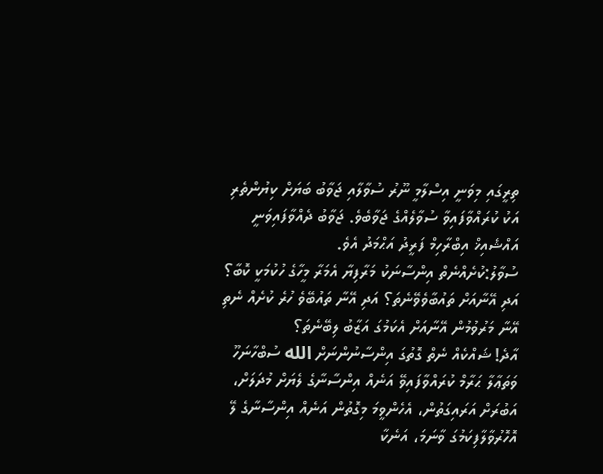ތިރީގައި މިވަނީ އިސްލާމީ ނޫރު ސުވާލާއި ޖަވާބު ބަޔަށް ކިޔުންތެރި އަކު ކުރައްވާފައިވާ ސުވާލެއްގެ ޖަވާބެވެ. ޖަވާބު ދެއްވާފައިވަނީ އައްޝެއިޚް އިބްރާހިމް ފަރީދު އަޙްމަދު އެވެ.
ސުވާލު:ކުށެއްނެތް އިންސާނަކު މަރާފިޔާ އެމަރާ މީހާގެ ހުކުމަކީ ކޮބާ؟ އަދި އޭނާއަށް ތައުބާވެވޭނެތަ؟ އަދި އޭނާ ތައުބޭވެ ހުރެ ކުށެއް ނެތި އޭނާ މަރުވުމުން އޭނާއަށް އެކަމުގަ އަޒާބު ލިބޭނެތަ؟
އާދެ! ޝައްކެއް ނެތް ގޮތުގަ އިންސާނުންނަށް الله ސުބްހާނަހޫ ވަތަޢާލާ ޙަރާމް ކުރައްވާފައިވޭ އަނެއް އިންސާނާގެ ލެޔަށް މުދަލަށް، އަބުރަށް އަރައިގަތުން، އެހެންވީމަ މިގޮތުން އަނެއް އިންސާނާގެ ލޭ އޮހޮރުވާލާފިކަމުގަ ވާނަމަ، އަނެކާ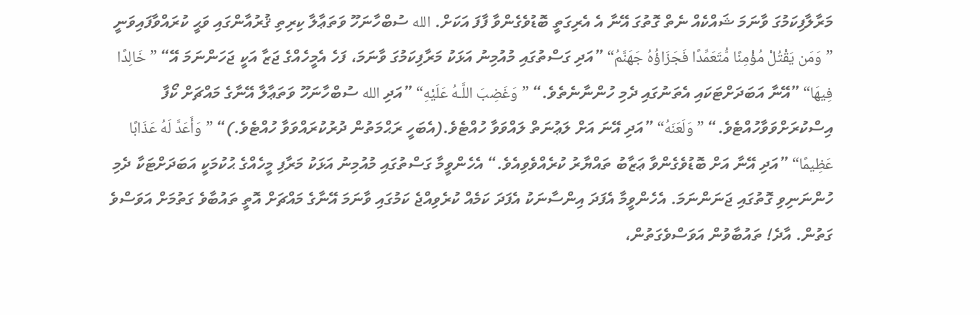މަރާލާފިކަމުގަ ވާނަމަ ޝައްކެއް ނެތް ގޮތުގަ އޭނާ އެ އެރިގަތީ ބޮޑުވެގެންވާ ފާފަ އަކަށް. الله ސުބްހާނަހޫ ވަތަޢާލާ ކިރިތި ޤުރުއާންގައި ވަޙީ ކުރައްވާފައިވަނީ ”وَمَن يَقْتُلْ مُؤْمِنًا مُّتَعَمِّدًا فَجَزَاؤُهُ جَهَنَّمُ“ ”އަދި ގަސްތުގައި މުއުމިނު އަޅަކު މަރާފިކަމުގަ ވާނަމަ، ފަހެ އެމީހެއްގެ ޖަޒާ އަކީ ޖަހަންނަމަ އޭ“ ”خَالِدًا فِيهَا“ ”އޭނާ އަބަދަށްޓަކައި އެތަނުގައި ދެމި ހުންނާނެތެވެ.“ ”وَغَضِبَ اللَّـهُ عَلَيْهِ“ ”އަދި الله ސުބްހާނަހޫ ވަތަޢާލާ އޭނާގެ މައްޗަށް ކޯފާ އިސްކުރަށްވަވާހުއްޓެވެ.“ ”وَلَعَنَهُ“ ”އަދި އޭނަ އަށް ލަޢުނަތް ލައްވަވާ ހުއްޓެވެ.(އެބަހީ ރަޙްމަތުން ދުރުކުރައްވަވާ ހުއްޓެވެ.)“ ”وَأَعَدَّ لَهُ عَذَابًا عَظِيمًا“ ”އަދި އޭނާ އަށް ބޮޑުވެގެންވާ ޢަޒާބު ތައްޔާރު ކުރެއްވެވިއެވެ.“ އެހެންވީމާ ގަސްތުގައި މުއުމިނު އަޅަކު މަރާފި މީހެއްގެ ޙުކުމަކީ އަބަދަށްޓަކާ ދެމި ހުންނަނިވި ގޮތުގައި ޖަނަންނަމަ. އެހެންވީމާ އެފަދަ އިންސާނަކު އެފަދަ ކަމެއް ކުރެވިއްޖެ ކަމުގައި ވާނަމަ އޭނާގެ މައްޗަށް އޮތީ ތައުބާވެ ގަތުމަށް އަވަސްވެ ގަތުން. އާދެ! ތައުބާވުން އަވަސްވެގަތުން،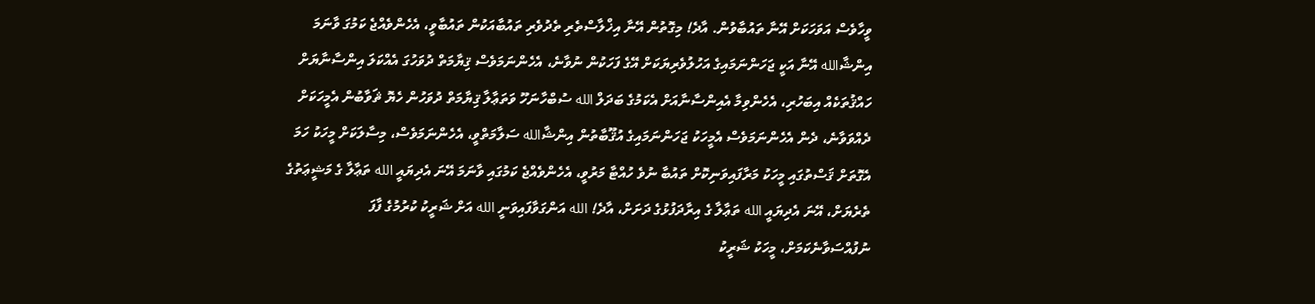ވީހާވެސް އަވަހަކަށް އޭނާ ތައުބާވުން. އާދެ! މިގޮތުން އޭނާ އިޚްލާސްތެރި ތެދުވެރި ތައުބާއަކުން ތައުބާވީ، އެހެންވެއްޖެ ކަމުގަ ވާނަމަ އިންޝާالله އޭނާ އަކީ ޖަހަންނަމައިގެ އަހުލުވެރިޔަކަށް އޭގެ ފަހަކުން ނުވާނެ، އެހެންނަމަވެސް ޤިޔާމަތް ދުވަހުގަ އެއްކަލަ އިންސާނާޔަށް ހައްޤުތަކެއް އިބަހުރި، އެހެންވިމާ އެއިންސާނާއަށް އެކަމުގެ ބަދަލް الله ސުބްހާނަހޫ ވަތަޢާލާ ޤިޔާމަތް ދުވަހުން ހެޔޮ ޘަވާބުން އެމީހަކަށް ދެއްވަވާނެ، ދެން އެހެންނަމަވެސް އެމީހަކު ޖަހަންނަމައިގެ އުޤޫބާތުން އިންޝާالله ސަލާމަތްވީ، އެހެންނަމަވެސް، މިސާލަކަށް މީހަކު ހަމަ އެގޮތަށް ޤަސްތުގައި މީހަކު މަރާފައިވަނިކޮށް ތައުބާ ނުވެ ހުއްޓާ މަރުވީ، އެހެންވެއްޖެ ކަމުގައި ވާނަމަ އޭނަ އެދިޔައީ الله ތަޢާލާ ގެ މަޝީޢަތުގެ ތެރެޔަށް، އޭނަ އެދިޔައީ الله ތަޢާލާ ގެ އިރާދަފުޅުގެ ދަށަށް، އާދެ! الله އަންގަވާފައިވަނީ الله އަށް ޝަރީކު ކުރުމުގެ ފާފަ ނުފުއްސަވާނެކަމަށް، މީހަކު ޝަރީކު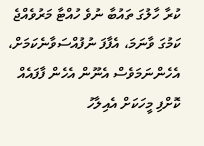ކުރާ ހާލުގަ ތައުބާ ނުވެ ހުއްޓާ މަރުވެއްޖެ ކަމުގަ ވާނަމަ، އެފާފަ ނުފުއްސަވާނެކަމަށް، އެހެންނަމަވެސް އެނޫން އެހެން ފާފައެއް ކޮށްފި މީހަކަށް އެއިލާހު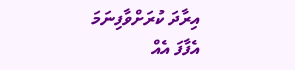އިރާދަ ކުރަށްވާފިނަމަ އެފާފަ އެއް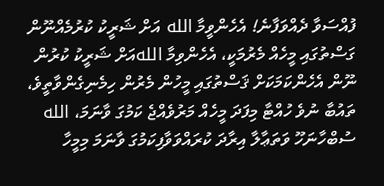ފުއްސަވާ ދެއްވަފާނެ! އެހެންވީމާ الله އަށް ޝަރީކު ކުރުމެއްނޫން ގަސްތުގައި މީހެއް މެރުމަކީ، އެހެންވިމާ اللهއަށް ޝަރީކު ކުރުން ނޫން އެހެންކަމަކަށް ޤަސްތުގައި މީހުން މެރުން ހިމެނިގެންވާތީވެ، ތައުބާ ނުވެ ހުއްޓާ މިފަދަ މީހެއް މަރުވެއްޖެ ކަމުގަ ވާނަމަ، الله ސުބްހާނަހޫ ވަތަޢާލާ އިރާދަ ކުރައްވަވާފިކަމުގަ ވާނަމަ މިމީހާ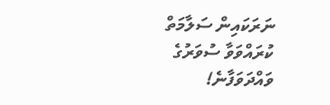ނަރަކައިން ސަލާމަތް ކުރައްވަވާ ސުވަރުގެ ވައްދަވަފާނެ!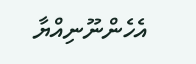އެހެންނޫނިއްޔާ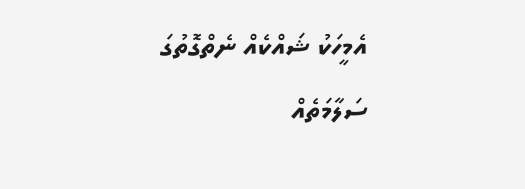އެމީހަކު ޝައްކެއް ނެތްގޮތުގަ ސަލާމަތެއް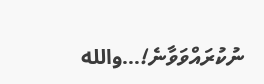ނުކުރައްވަވާނެ!…والله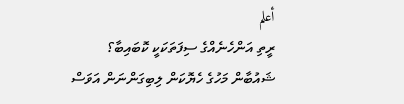أعلم
ރީތި އަންހެނެއްގެ ސިފަތަކަކީ ކޮބައިބާ؟
ޝައުބާން މަހުގެ ހެޔޮކަން ލިބިގަންނަން އަވަސް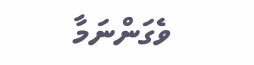ވެގަންނަމާ